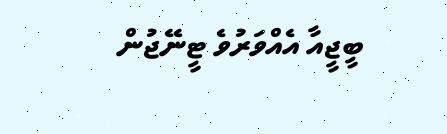ބީޖީއާ އެއްވަރުވެ ޓީނޭޖުން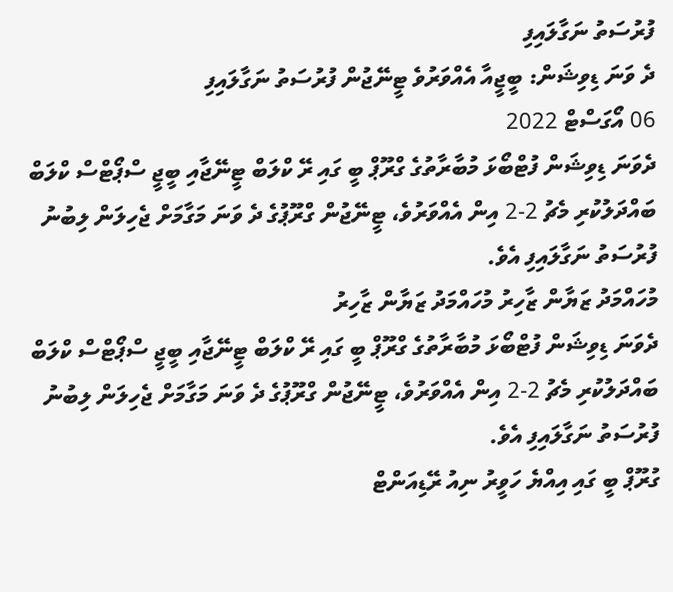ފުރުސަތު ނަގާލައިފި
ދެ ވަނަ ޑިވިޝަން: ބީޖީއާ އެއްވަރުވެ ޓީނޭޖުން ފުރުސަތު ނަގާލައިފި
06 އޯގަސްޓް 2022
ދެވަނަ ޑިވިޝަން ފުޓްބޯޅަ މުބާރާތުގެ ގްރޫޕް ބީ ގައި ރޭ ކްލަބް ޓީނޭޖާއި ބީޖީ ސްޕޯޓްސް ކްލަބް ބައްދަލުކުރި މެޗު 2-2 އިން އެއްވަރުވެ، ޓީނޭޖުން ގްރޫޕުގެ ދެ ވަނަ މަގާމަށް ޖެހިލަން ލިބުނު ފުރުސަތު ނަގާލައިފި އެވެ.
މުހައްމަދު ޒަޔާން ޒާހިރު މުހައްމަދު ޒަޔާން ޒާހިރު
ދެވަނަ ޑިވިޝަން ފުޓްބޯޅަ މުބާރާތުގެ ގްރޫޕް ބީ ގައި ރޭ ކްލަބް ޓީނޭޖާއި ބީޖީ ސްޕޯޓްސް ކްލަބް ބައްދަލުކުރި މެޗު 2-2 އިން އެއްވަރުވެ، ޓީނޭޖުން ގްރޫޕުގެ ދެ ވަނަ މަގާމަށް ޖެހިލަން ލިބުނު ފުރުސަތު ނަގާލައިފި އެވެ.
ގުރޫޕް ބީ ގައި އިއްޔެ ހަވީރު ނިއު ރޭޑިއަންޓް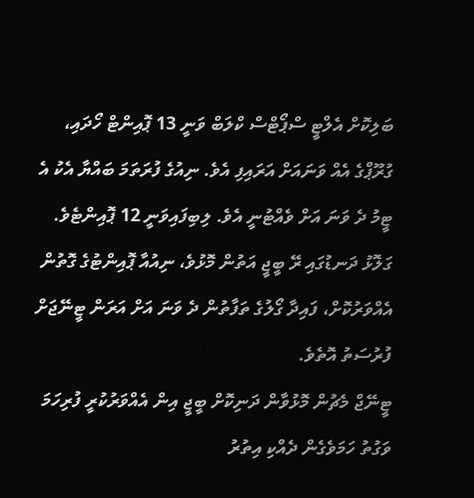ބަލިކޮށް އެލްޓީ ސްޕޯޓްސް ކްލަބް ވަނީ 13 ޕޮއިންޓް ހޯދައި، ގުރޫޕްގެ އެއް ވަނައަށް އަރައިފި އެވެ. ނިއުގެ ފުރަތަމަ ބައްޔާ އެކު އެ ޓީމު ދެ ވަނަ އަށް ވެއްޓުނީ އެވެ. ލިބިފައިވަނީ 12 ޕޮއިންޓެވެ.
ގަލޮޅު ދަނޑުގައި ރޭ ބީޖީ އަތުން މޮޅުވެ، ނިއުއާ ޕޮއިންޓުގެ ގޮތުން އެއްވަރުކޮށް، ފައިދާ ގޯލުގެ ތަފާތުން ދެ ވަނަ އަށް އަރަން ޓީނޭޖަށް ފުރުސަތު އޮތެވެ.
ޓީނޭޖް މެޗުން މޮޅުވާން ދަނިކޮށް ބީޖީ އިން އެއްވަރުކުރީ ފުރިހަމަ ވަގުތު ހަމަވެގެން ދެއްކި އިތުރު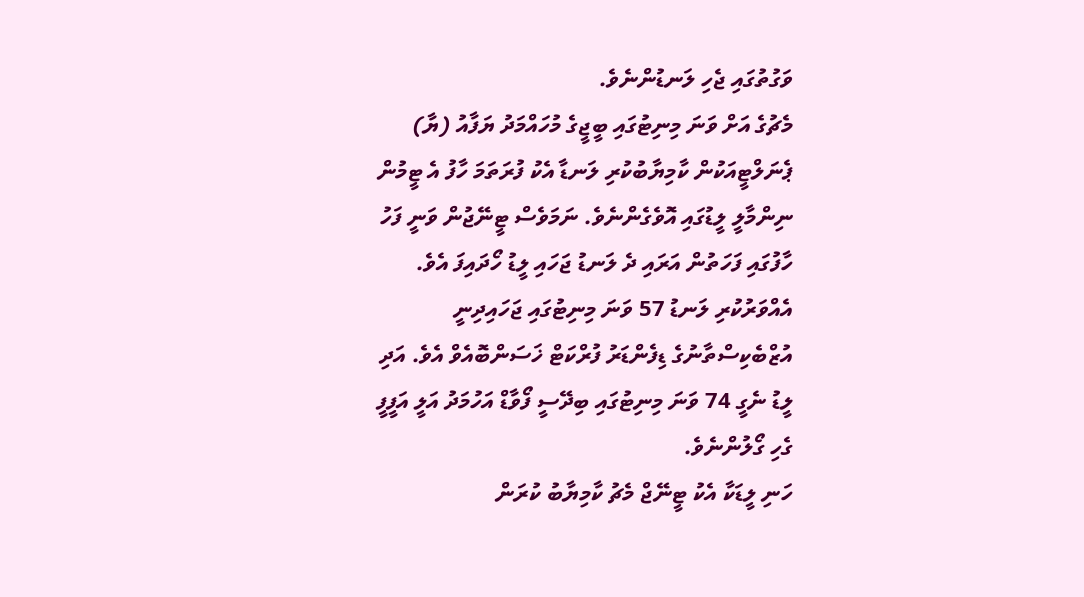ވަގުތުގައި ޖެހި ލަނޑުންނެވެ.
މެޗުގެ އަށް ވަނަ މިނިޓުގައި ބީޖީގެ މުހައްމަދު ޔަފާއު (ޔާ) ޕެނަލްޓީއަކުން ކާމިޔާބުކުރި ލަނޑާ އެކު ފުރަތަމަ ހާފު އެ ޓީމުން ނިންމާލީ ލީޑުގައި އޮވެގެންނެވެ. ނަމަވެސް ޓީނޭޖުން ވަނީ ފަހު ހާފުގައި ފަހަތުން އަރައި ދެ ލަނޑު ޖަހައި ލީޑު ހޯދައިފަ އެވެ. އެއްވަރުކުރި ލަނޑު 57 ވަނަ މިނިޓުގައި ޖަހައިދިނީ އުޒްބެކިސްތާނުގެ ޑިފެންޑަރު ފުރްކަޓް ޚަސަންބޮއެވް އެވެ. އަދި ލީޑު ނެގީ 74 ވަނަ މިނިޓުގައި ބިދޭސީ ފޯވާޑް އަހުމަދު އަލީ އަފީފީ ގެހި ގޯލުންނެވެ.
ހަނި ލީޑަކާ އެކު ޓީނޭޖް މެޗު ކާމިޔާބު ކުރަން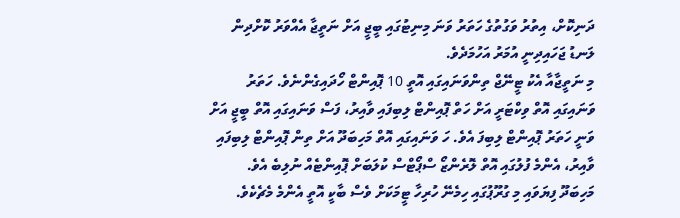ދަނިކޮށް، އިތުރު ވަގުތުގެ ހަތަރު ވަނަ މިނިޓުގައި ބީޖީ އަށް ނަތީޖާ އެއްވަރު ކޮށްދިން ލަނޑު ޖަހައިދިނީ އުމަރު އަހުމަދެވެ.
މި ނަތީޖާއާ އެކު ޓީނޭޖް ތިންވަނައިގައި އޮތީ 10 ޕޮއިންޓް ހޯދައިގެންނެވެ. ހަތަރު ވަނައިގައި އޮތް ވިކްޓަރީ އަށް ހަތް ޕޮއިންޓް ލިބިފައި ވާއިރު، ފަސް ވަނައިގައި އޮތް ބީޖީ އަށް ވަނީ ހަތަރު ޕޮއިންޓް ލިބިފަ އެވެ. ހަ ވަނައިގައި އޮތް މަހިބަދޫ އަށް ތިން ޕޮއިންޓް ލިބިފައި ވާއިރު، އެންމެ ފުލުގައި އޮތް ލޮރެންޒޯ ސްޕޯޓްސް ކުލަބަށް ޕޮއިންޓެއް ނުލިބެ އެވެ.
މަހިބަދޫ ފިޔަވައި މި ގުރޫޕުގައި ހިމެނޭ ހުރިހާ ޓީމަކަށް ވެސް ބާކީ އޮތީ އެންމެ މެޗެކެވެ.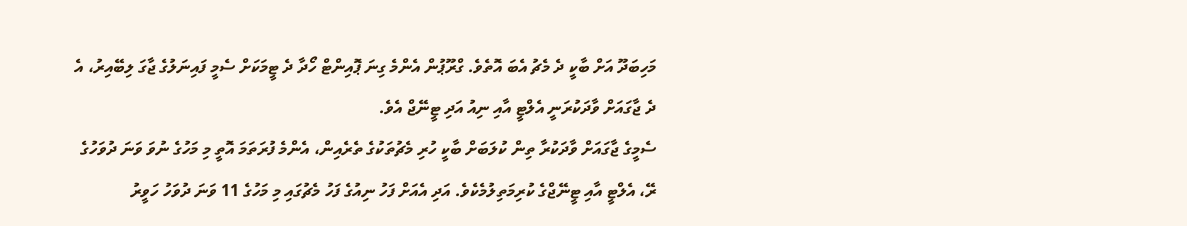މަހިބަދޫ އަށް ބާކީ ދެ މެޗު އެބަ އޮތެވެ. ގްރޫޕުން އެންމެ ގިނަ ޕޮއިންޓް ހޯދާ ދެ ޓީމަކަށް ސެމީ ފައިނަލުގެ ޖާގަ ލިބޭއިރު، އެ ދެ ޖާގައަށް ވާދަކުރަނީ އެލްޓީ އާއި ނިއު އަދި ޓީނޭޖް އެވެ.
ސެމީގެ ޖާގައަށް ވާދަކުރާ ތިން ކުލަބަށް ބާކީ ހުރި މެޗުތަކުގެ ތެރެއިން، އެންމެ ފުރަތަމަ އޮތީ މި މަހުގެ ނުވަ ވަނަ ދުވަހުގެ ރޭ، އެލްޓީ އާއި ޓީނޭޖްގެ ކުރިމަތިލުމެކެވެ. އަދި އެއަށް ފަހު ނިއުގެ ފަހު މެޗުގައި މި މަހުގެ 11 ވަނަ ދުވަހު ހަވީރު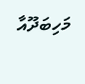މަހިބަދޫއާ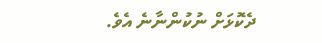ދެކޮޅަށް ނުކުންނާނެ އެވެ.